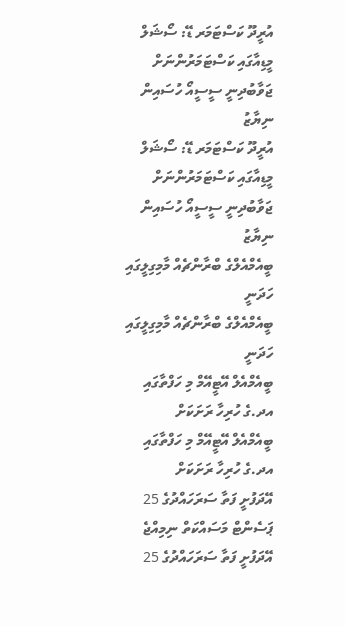އުރީދޫ ކަސްޓަމަރ ޑޭ: ސޯޝަލް މީޑިއާގައި ކަސްޓަމަރުންނަށް ޖަވާބުދިނީ ސީސީއޯ ހުސައިން ނިޔާޒު
އުރީދޫ ކަސްޓަމަރ ޑޭ: ސޯޝަލް މީޑިއާގައި ކަސްޓަމަރުންނަށް ޖަވާބުދިނީ ސީސީއޯ ހުސައިން ނިޔާޒު
ބީއެމްއެލްގެ ބްރާންޗެއް މާމިގިލީގައި ހަދަނީ
ބީއެމްއެލްގެ ބްރާންޗެއް މާމިގިލީގައި ހަދަނީ
ބީއެމްއެލް އޭޓީއޭމް މި ހަފްތާގައި އދ.ގެ ހުރިހާ ރަށަކަށް
ބީއެމްއެލް އޭޓީއޭމް މި ހަފްތާގައި އދ.ގެ ހުރިހާ ރަށަކަށް
އޭދަފުށީ ފަތާ ސަރަހައްދުގެ 25 ޕަސެންޓް މަސައްކަތް ނިމިއްޖެ
އޭދަފުށީ ފަތާ ސަރަހައްދުގެ 25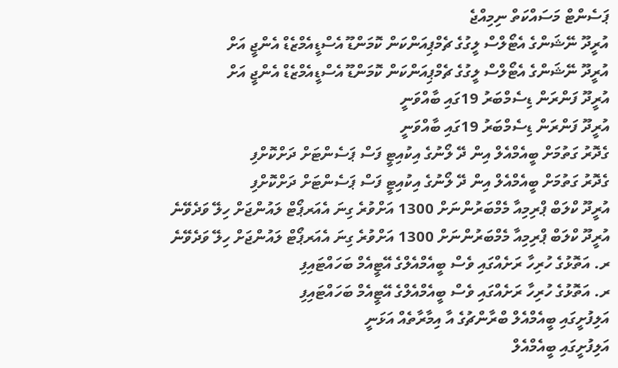ޕަސެންޓް މަސައްކަތް ނިމިއްޖެ
އުރީދޫ ނޭޝަންގެ އެޓޯލްސް ލީގުގެ ޗެމްޕިއަންކަން ކޮމަންޑޫ އެސްޑީއެމްޒެޑް އެންޖީ އަށް
އުރީދޫ ނޭޝަންގެ އެޓޯލްސް ލީގުގެ ޗެމްޕިއަންކަން ކޮމަންޑޫ އެސްޑީއެމްޒެޑް އެންޖީ އަށް
އުރީދޫ ފަންރަން ޑިސެމްބަރު 19ގައި ބާއްވަނީ
އުރީދޫ ފަންރަން ޑިސެމްބަރު 19ގައި ބާއްވަނީ
ގެދޮރު ގަތުމަށް ބީއެމްއެލް އިން ދޭ ލޯނުގެ އިކުއިޓީ ފަސް ޕަސެންޓަށް ދަށްކޮށްފި
ގެދޮރު ގަތުމަށް ބީއެމްއެލް އިން ދޭ ލޯނުގެ އިކުއިޓީ ފަސް ޕަސެންޓަށް ދަށްކޮށްފި
އުރީދޫ ކްލަބް ޕްރިމިއާ މެމްބަރުންނަށް 1300 އަށްވުރެ ގިނަ އެއަރޕޯޓް ލައުންޖަށް ހިލޭ ވަދެވޭނެ
އުރީދޫ ކްލަބް ޕްރިމިއާ މެމްބަރުންނަށް 1300 އަށްވުރެ ގިނަ އެއަރޕޯޓް ލައުންޖަށް ހިލޭ ވަދެވޭނެ
ރ. އަތޮޅުގެ ހުރިހާ ރަށެއްގައި ވެސް ބީއެމްއެލްގެ އޭޓީއެމް ބަހައްޓައިފި
ރ. އަތޮޅުގެ ހުރިހާ ރަށެއްގައި ވެސް ބީއެމްއެލްގެ އޭޓީއެމް ބަހައްޓައިފި
އަލިފުށީގައި ބީއެމްއެލް ބްރާންޗުގެ އާ އިމާރާތެއް އަޅަނީ
އަލިފުށީގައި ބީއެމްއެލް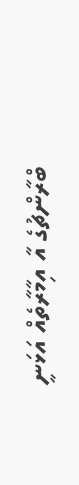ބްރާންޗުގެ އާ އިމާރާތެއް އަޅަނީ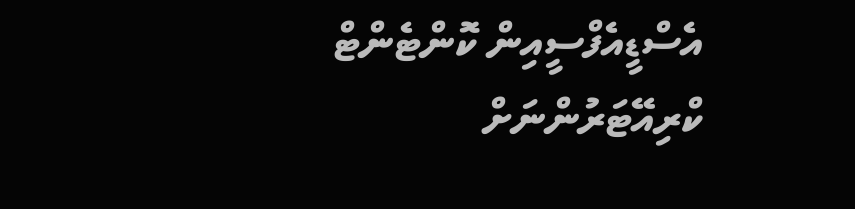އެސްޑީއެފްސީއިން ކޮންޓެންޓް ކްރިއޭޓަރުންނަށް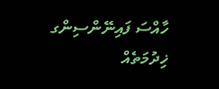ހާއްސަ ފައިނޭންސިންގ ޚިދުމަތެއް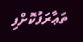ތަޢާރަފުކޮށްފި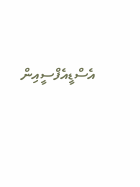އެސްޑީއެފްސީއިން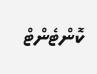ކޮންޓެންޓް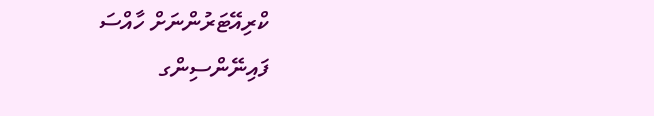ކްރިއޭޓަރުންނަށް ހާއްސަ ފައިނޭންސިންގ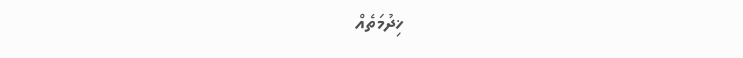ޚިދުމަތެއް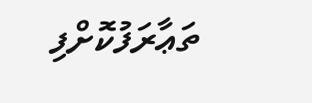ތަޢާރަފުކޮށްފި